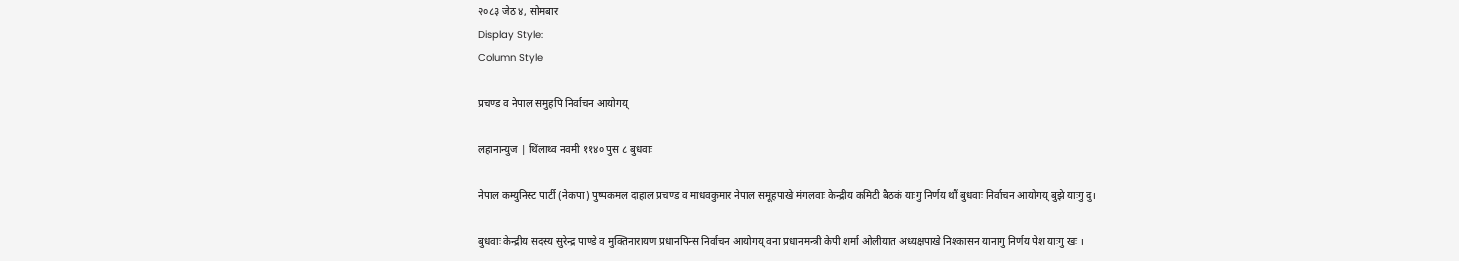२०८३ जेठ ४, सोमबार
Display Style:
Column Style

प्रचण्ड व नेपाल समुहपि निर्वाचन आयोगय्

लहानान्युज | थिंलाथ्व नवमी ११४० पुस ८ बुधवाः

नेपाल कम्युनिस्ट पार्टी (नेकपा) पुष्पकमल दाहाल प्रचण्ड व माधवकुमार नेपाल समूहपाखे मंगलवाः केन्द्रीय कमिटी बैठकं याःगु निर्णय थौं बुधवाः निर्वाचन आयोगय् बुझे याःगु दु।

बुधवाः केन्द्रीय सदस्य सुरेन्द्र पाण्डे व मुक्तिनारायण प्रधानपिन्स निर्वाचन आयोगय् वना प्रधानमन्त्री केपी शर्मा ओलीयात अध्यक्षपाखे निश्कासन यानागु निर्णय पेश याःगु खः ।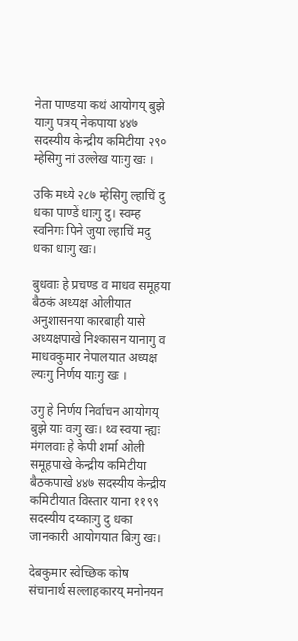नेता पाण्डया कथं आयोगय् बुझे याःगु पत्रय् नेकपाया ४४७ सदस्यीय केन्द्रीय कमिटीया २९० म्हेसिगु नां उल्लेख याःगु खः ।

उकि मध्ये २८७ म्हेसिगु ल्हाचिं दु धका पाण्डें धाःगु दु। स्वम्ह स्वनिगः पिने जुया ल्हाचिं मदु धका धाःगु खः।

बुधवाः हे प्रचण्ड व माधव समूहया बैठकं अध्यक्ष ओलीयात अनुशासनया कारबाही यासे अध्यक्षपाखे निश्कासन यानागु व माधवकुमार नेपालयात अध्यक्ष ल्यःगु निर्णय याःगु खः ।

उगु हे निर्णय निर्वाचन आयोगय् बुझे याः वःगु खः। थ्व स्वया न्ह्यः मंगलवाः हे केपी शर्मा ओली समूहपाखे केन्द्रीय कमिटीया बैठकपाखे ४४७ सदस्यीय केन्द्रीय कमिटीयात विस्तार याना ११९९ सदस्यीय दय्काःगु दु धका जानकारी आयोगयात बिःगु खः।

देबकुमार स्वेच्छिक कोष संचानार्थ सल्लाहकारय् मनोनयन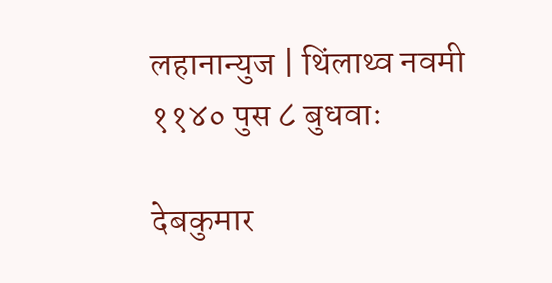लहानान्युज | थिंलाथ्व नवमी ११४० पुस ८ बुधवाः

देबकुमार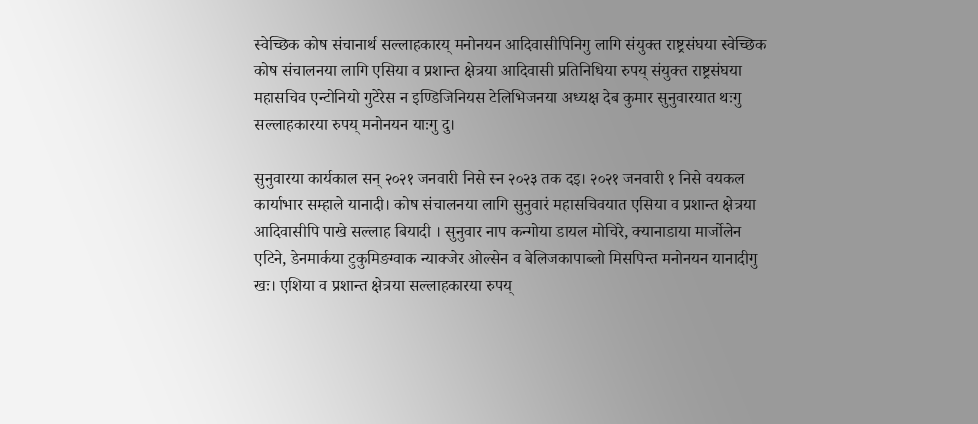स्वेच्छिक कोष संचानार्थ सल्लाहकारय् मनोनयन आदिवासीपिनिगु लागि संयुक्त राष्ट्रसंघया स्वेच्छिक कोष संचालनया लागि एसिया व प्रशान्त क्षेत्रया आदिवासी प्रतिनिधिया रुपय् संयुक्त राष्ट्रसंघया महासचिव एन्टोनियो गुटेरेस न इण्डिजिनियस टेलिभिजनया अध्यक्ष देब कुमार सुनुवारयात थःगु सल्लाहकारया रुपय् मनोनयन याःगु दु।

सुनुवारया कार्यकाल सन् २०२१ जनवारी निसे स्न २०२३ तक दइ। २०२१ जनवारी १ निसे वयकल कार्याभार सम्हाले यानादी। कोष संचालनया लागि सुनुवारं महासचिवयात एसिया व प्रशान्त क्षेत्रया आदिवासीपि पाखे सल्लाह बियादी । सुनुवार नाप कन्गोया डायल मोचिरे, क्यानाडाया मार्जोलेन एटिने, डेनमार्कया टुकुमिङग्वाक न्याक्जेर ओल्सेन व बेलिजकापाब्लो मिसपिन्त मनोनयन यानादीगु खः। एशिया व प्रशान्त क्षेत्रया सल्लाहकारया रुपय्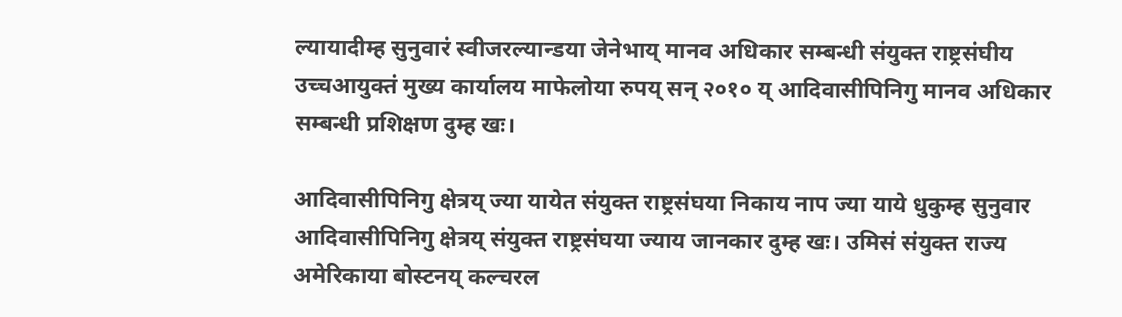ल्यायादीम्ह सुनुवारं स्वीजरल्यान्डया जेनेभाय् मानव अधिकार सम्बन्धी संयुक्त राष्ट्रसंघीय उच्चआयुक्तं मुख्य कार्यालय माफेलोया रुपय् सन् २०१० य् आदिवासीपिनिगु मानव अधिकार सम्बन्धी प्रशिक्षण दुम्ह खः।

आदिवासीपिनिगु क्षेत्रय् ज्या यायेत संयुक्त राष्ट्रसंघया निकाय नाप ज्या याये धुकुम्ह सुनुवार आदिवासीपिनिगु क्षेत्रय् संयुक्त राष्ट्रसंघया ज्याय जानकार दुम्ह खः। उमिसं संयुक्त राज्य अमेरिकाया बोस्टनय् कल्चरल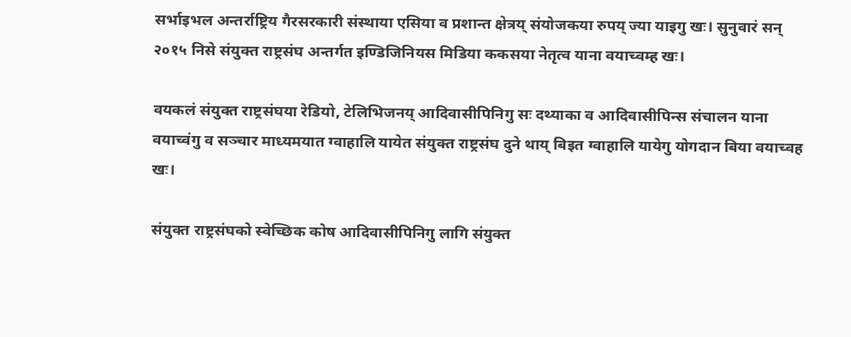सर्भाइभल अन्तर्राष्ट्रिय गैरसरकारी संस्थाया एसिया व प्रशान्त क्षेत्रय् संयोजकया रुपय् ज्या याइगु खः। सुनुवारं सन् २०१५ निसे संयुक्त राष्ट्रसंघ अन्तर्गत इण्डिजिनियस मिडिया ककसया नेतृत्व याना वयाच्वम्ह खः।

वयकलं संयुक्त राष्ट्रसंघया रेडियो, टेलिभिजनय् आदिवासीपिनिगु सः दथ्याका व आदिवासीपिन्स संचालन याना वयाच्वंगु व सञ्चार माध्यमयात ग्वाहालि यायेत संयुक्त राष्ट्रसंघ दुने थाय् बिइत ग्वाहालि यायेगु योगदान बिया वयाच्वह खः।

संयुक्त राष्ट्रसंघको स्वेच्छिक कोष आदिवासीपिनिगु लागि संयुक्त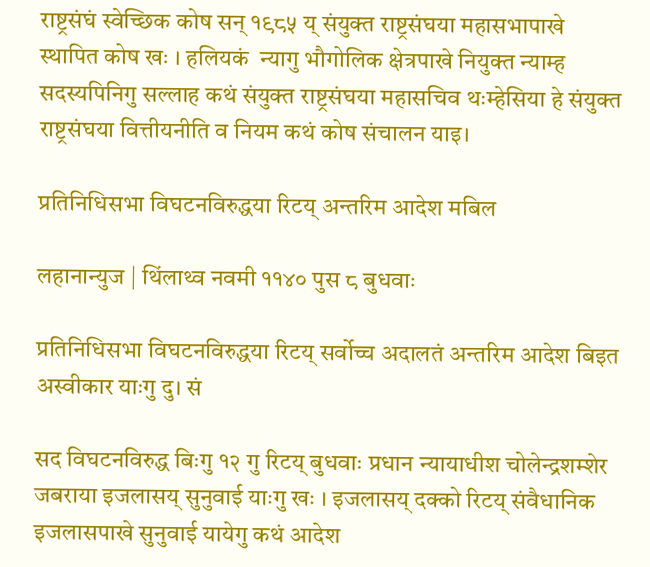राष्ट्रसंघं स्वेच्छिक कोष सन् १९८५ य् संयुक्त राष्ट्रसंघया महासभापाखे स्थापित कोष खः । हलियकं  न्यागु भौगोलिक क्षेत्रपाखे नियुक्त न्याम्ह सदस्यपिनिगु सल्लाह कथं संयुक्त राष्ट्रसंघया महासचिव थःम्हेसिया हे संयुक्त राष्ट्रसंघया वित्तीयनीति व नियम कथं कोष संचालन याइ।

प्रतिनिधिसभा विघटनविरुद्धया रिटय् अन्तरिम आदेश मबिल

लहानान्युज | थिंलाथ्व नवमी ११४० पुस ८ बुधवाः

प्रतिनिधिसभा विघटनविरुद्धया रिटय् सर्वोच्च अदालतं अन्तरिम आदेश बिइत अस्वीकार याःगु दु। सं

सद विघटनविरुद्ध बिःगु १२ गु रिटय् बुधवाः प्रधान न्यायाधीश चोलेन्द्रशम्शेर जबराया इजलासय् सुनुवाई याःगु खः । इजलासय् दक्को रिटय् संवैधानिक इजलासपाखे सुनुवाई यायेगु कथं आदेश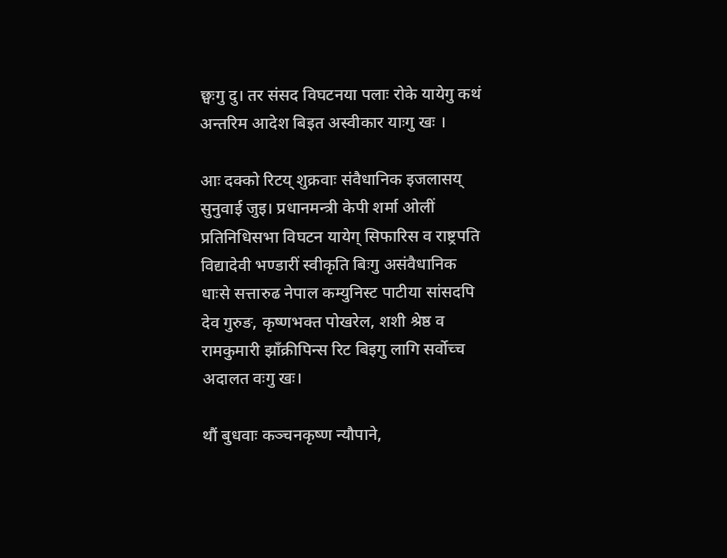छ्वःगु दु। तर संसद विघटनया पलाः रोके यायेगु कथं अन्तरिम आदेश बिइत अस्वीकार याःगु खः ।

आः दक्को रिटय् शुक्रवाः संवैधानिक इजलासय् सुनुवाई जुइ। प्रधानमन्त्री केपी शर्मा ओलीं प्रतिनिधिसभा विघटन यायेग् सिफारिस व राष्ट्रपति विद्यादेवी भण्डारीं स्वीकृति बिःगु असंवैधानिक धाःसे सत्तारुढ नेपाल कम्युनिस्ट पाटीया सांसदपि देव गुरुङ, कृष्णभक्त पोखरेल, शशी श्रेष्ठ व रामकुमारी झाँक्रीपिन्स रिट बिइगु लागि सर्वोच्च अदालत वःगु खः।

थौं बुधवाः कञ्चनकृष्ण न्यौपाने,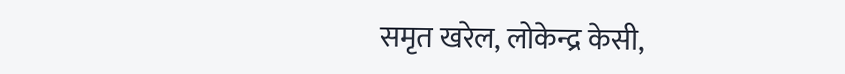समृत खरेल, लोकेन्द्र केसी,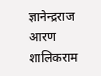ज्ञानेन्द्रराज आरण शालिकराम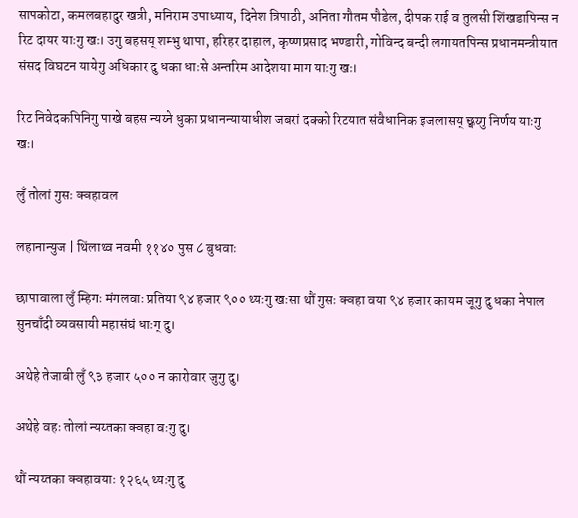सापकोटा, कमलबहादुर खत्री, मनिराम उपाध्याय, दिनेश त्रिपाठी, अनिता गौतम पौडेल, दीपक राई व तुलसी शिंखडापिन्स न रिट दायर याःगु खः। उगु बहसय् शम्भु थापा, हरिहर दाहाल, कृष्णप्रसाद भण्डारी, गोविन्द बन्दी लगायतपिन्स प्रधानमन्त्रीयात संसद विघटन यायेगु अधिकार दु धका धाःसे अन्तरिम आदेशया माग याःगु खः।

रिट निवेदकपिनिगु पाखे बहस न्यय्ने धुका प्रधानन्यायाधीश जबरां दक्को रिटयात संवैधानिक इजलासय् छ्वय्गु निर्णय याःगु खः।

लुँ तोलां गुसः क्वहावल

लहानान्युज | थिंलाथ्व नवमी ११४० पुस ८ बुधवाः

छापावाला लुँ म्हिगः मंगलवाः प्रतिया ९४ हजार ९०० थ्यःगु खःसा थौं गुसः क्वहा वया ९४ हजार कायम जूगु दु धका नेपाल सुनचाँदी व्यवसायी महासंघं धाःग् दु।

अथेहे तेजाबी लुँ ९३ हजार ५०० न कारोवार जुगु दु।

अथेहे वहः तोलां न्यय्तका क्वहा वःगु दु।

थौं न्यय्तका क्वहावयाः १२६५ थ्यःगु दु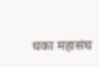धका महासंघ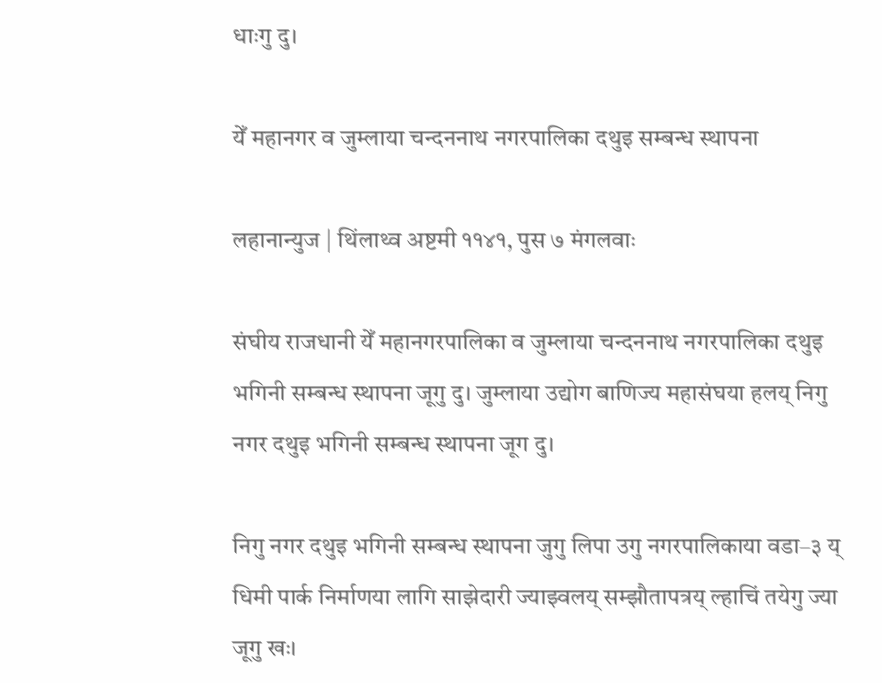धाःगु दु।

येँ महानगर व जुम्लाया चन्दननाथ नगरपालिका दथुइ सम्बन्ध स्थापना

लहानान्युज | थिंलाथ्व अष्टमी ११४१, पुस ७ मंगलवाः

संघीय राजधानी येँ महानगरपालिका व जुम्लाया चन्दननाथ नगरपालिका दथुइ भगिनी सम्बन्ध स्थापना जूगु दु। जुम्लाया उद्योग बाणिज्य महासंघया हलय् निगु नगर दथुइ भगिनी सम्बन्ध स्थापना जूग दु।

निगु नगर दथुइ भगिनी सम्बन्ध स्थापना जुगु लिपा उगु नगरपालिकाया वडा–३ य् धिमी पार्क निर्माणया लागि साझेदारी ज्याझ्वलय् सम्झौतापत्रय् ल्हाचिं तयेगु ज्या जूगु खः।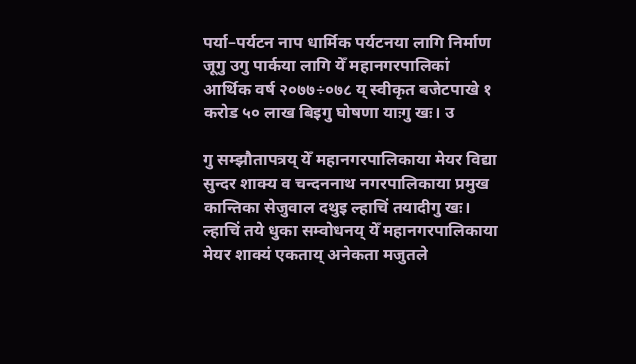पर्या–पर्यटन नाप धार्मिक पर्यटनया लागि निर्माण जूगु उगु पार्कया लागि येँ महानगरपालिकां आर्थिक वर्ष २०७७÷०७८ य् स्वीकृत बजेटपाखे १ करोड ५० लाख बिइगु घोषणा याःगु खः। उ

गु सम्झौतापत्रय् येँ महानगरपालिकाया मेयर विद्या सुन्दर शाक्य व चन्दननाथ नगरपालिकाया प्रमुख कान्तिका सेजुवाल दथुइ ल्हाचिं तयादीगु खः। ल्हाचिं तये धुका सम्वोधनय् येँ महानगरपालिकाया मेयर शाक्यं एकताय् अनेकता मजुतले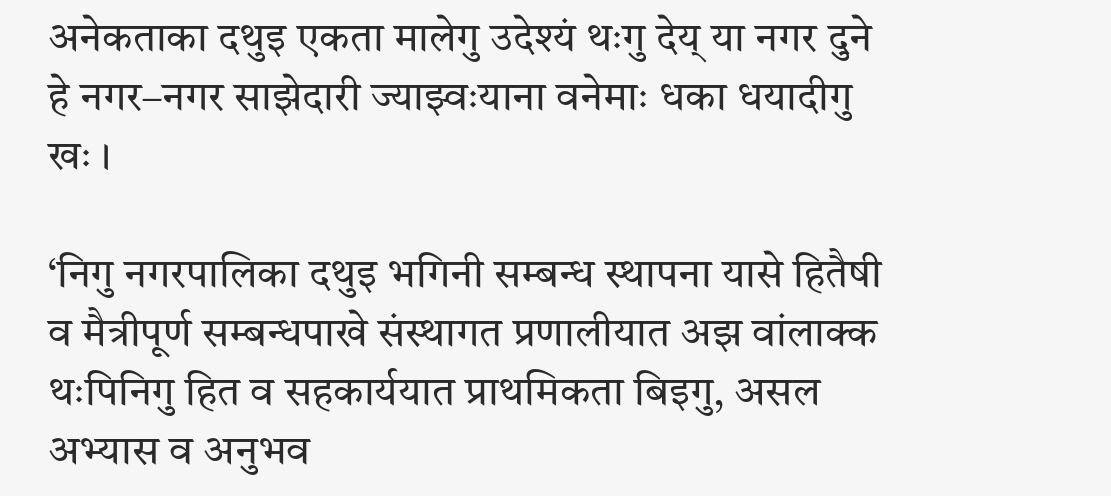अनेकताका दथुइ एकता मालेगु उदेश्यं थःगु देय् या नगर दुने हे नगर–नगर साझेदारी ज्याझ्वःयाना वनेमाः धका धयादीगु खः ।

‘निगु नगरपालिका दथुइ भगिनी सम्बन्ध स्थापना यासे हितैषी व मैत्रीपूर्ण सम्बन्धपाखे संस्थागत प्रणालीयात अझ वांलाक्क थःपिनिगु हित व सहकार्ययात प्राथमिकता बिइगु, असल अभ्यास व अनुभव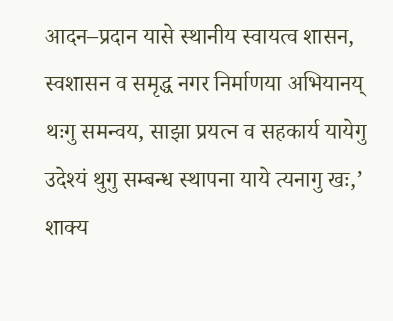आदन–प्रदान यासे स्थानीय स्वायत्व शासन, स्वशासन व समृद्ध नगर निर्माणया अभियानय् थःगु समन्वय, साझा प्रयत्न व सहकार्य यायेगु उदेश्यं थुगु सम्बन्ध स्थापना याये त्यनागु खः,’ शाक्य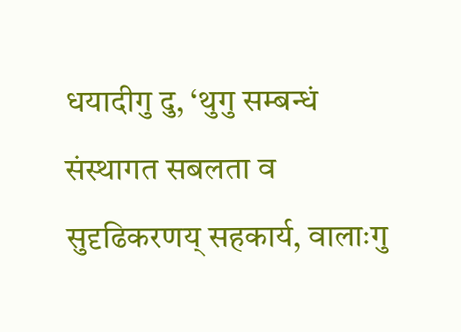धयादीगु दु, ‘थुगु सम्बन्धं संस्थागत सबलता व सुदृढिकरणय् सहकार्य, वालाःगु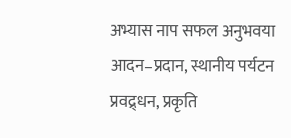अभ्यास नाप सफल अनुभवया आदन–प्रदान, स्थानीय पर्यटन प्रवद्र्धन, प्रकृति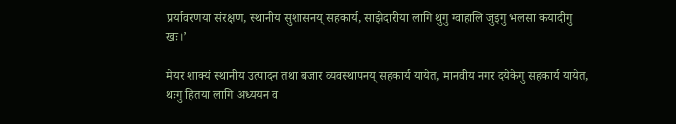प्रर्यावरणया संरक्षण, स्थानीय सुशासनय् सहकार्य, साझेदारीया लागि थुगु ग्वाहालि जुइगु भलसा कयादीगु खः।’

मेयर शाक्यं स्थानीय उत्पादन तथा बजार व्यवस्थापनय् सहकार्य यायेत, मानवीय नगर दयेकेगु सहकार्य यायेत, थःगु हितया लागि अध्ययन व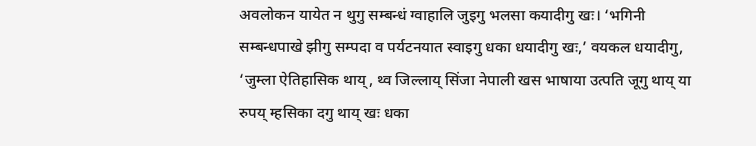अवलोकन यायेत न थुगु सम्बन्धं ग्वाहालि जुइगु भलसा कयादीगु खः। ‘भगिनी सम्बन्धपाखे झीगु सम्पदा व पर्यटनयात स्वाइगु धका धयादीगु खः,’ वयकल धयादीगु, ‘जुम्ला ऐतिहासिक थाय्, थ्व जिल्लाय् सिंजा नेपाली खस भाषाया उत्पति जूगु थाय् या रुपय् म्हसिका दगु थाय् खः धका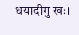धयादीगु खः।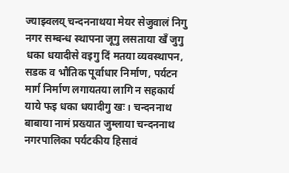ज्याझ्वलय् चन्दननाथया मेयर सेजुवालं निगु नगर सम्बन्ध स्थापना जूगु लसताया खँ जुगु धका धयादीसे वइगु दिं मतया व्यवस्थापन, सडक व भौतिक पूर्वाधार निर्माण, पर्यटन मार्ग निर्माण लगायतया लागि न सहकार्य याये फइ धका धयादीगु खः। चन्दननाथ बाबाया नामं प्रख्यात जुम्लाया चन्दननाथ नगरपालिका पर्यटकीय हिसावं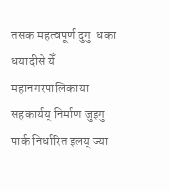तसक महत्वपूर्ण दुगु  धका धयादीसे येँ महानगरपालिकाया सहकार्यय् निर्माण जुइगु पार्क निर्धारित इलय् ज्या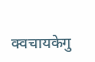क्वचायकेगु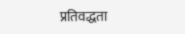प्रतिवद्धता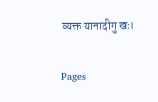व्यक्त यानादीगु खः।

Pages